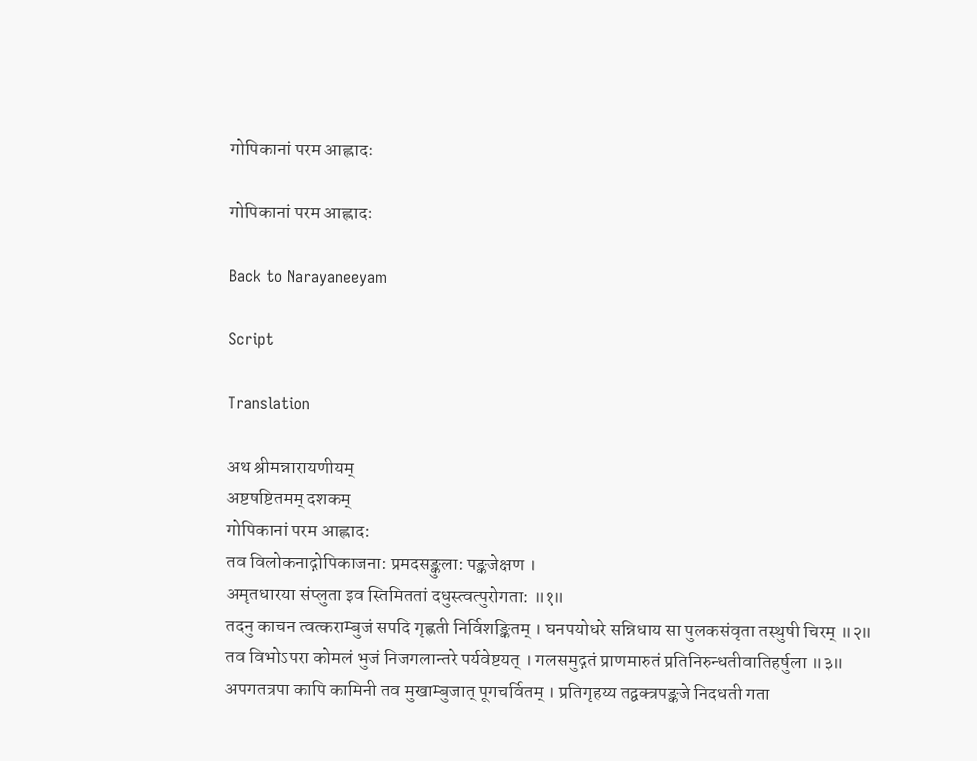गोपिकानां परम आह्लादः

गोपिकानां परम आह्लादः

Back to Narayaneeyam

Script

Translation

अथ श्रीमन्नारायणीयम्
अष्टषष्टितमम् दशकम्
गोपिकानां परम आह्लाद:
तव विलोकनाद्गोपिकाजना: प्रमदसङ्कुला: पङ्कजेक्षण ।
अमृतधारया संप्लुता इव स्तिमिततां दधुस्त्वत्पुरोगता: ॥१॥
तदनु काचन त्वत्कराम्बुजं सपदि गृह्णती निर्विशङ्कितम् । घनपयोधरे सन्निधाय सा पुलकसंवृता तस्थुषी चिरम् ॥२॥
तव विभोऽपरा कोमलं भुजं निजगलान्तरे पर्यवेष्टयत् । गलसमुद्गतं प्राणमारुतं प्रतिनिरुन्धतीवातिहर्षुला ॥३॥
अपगतत्रपा कापि कामिनी तव मुखाम्बुजात् पूगचर्वितम् । प्रतिगृहय्य तद्वक्त्रपङ्कजे निदधती गता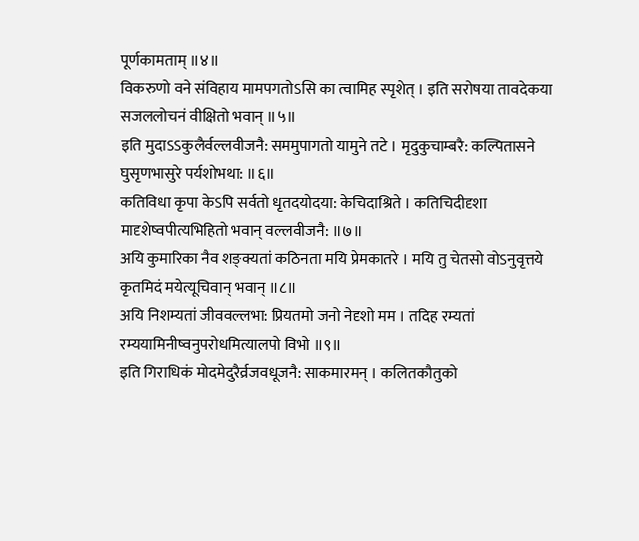पूर्णकामताम् ॥४॥
विकरुणो वने संविहाय मामपगतोऽसि का त्वामिह स्पृशेत् । इति सरोषया तावदेकया सजललोचनं वीक्षितो भवान् ॥५॥
इति मुदाऽऽकुलैर्वल्लवीजनै: सममुपागतो यामुने तटे । मृदुकुचाम्बरै: कल्पितासने घुसृणभासुरे पर्यशोभथा: ॥६॥
कतिविधा कृपा केऽपि सर्वतो धृतदयोदया: केचिदाश्रिते । कतिचिदीदृशा मादृशेष्वपीत्यभिहितो भवान् वल्लवीजनै: ॥७॥
अयि कुमारिका नैव शङ्क्यतां कठिनता मयि प्रेमकातरे । मयि तु चेतसो वोऽनुवृत्तये कृतमिदं मयेत्यूचिवान् भवान् ॥८॥
अयि निशम्यतां जीववल्लभा: प्रियतमो जनो नेदृशो मम । तदिह रम्यतां रम्ययामिनीष्वनुपरोधमित्यालपो विभो ॥९॥
इति गिराधिकं मोदमेदुरैर्व्रजवधूजनै: साकमारमन् । कलितकौतुको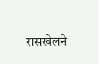रासखेलने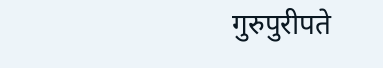गुरुपुरीपते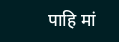पाहि मां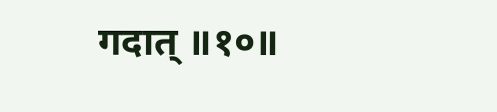गदात् ॥१०॥